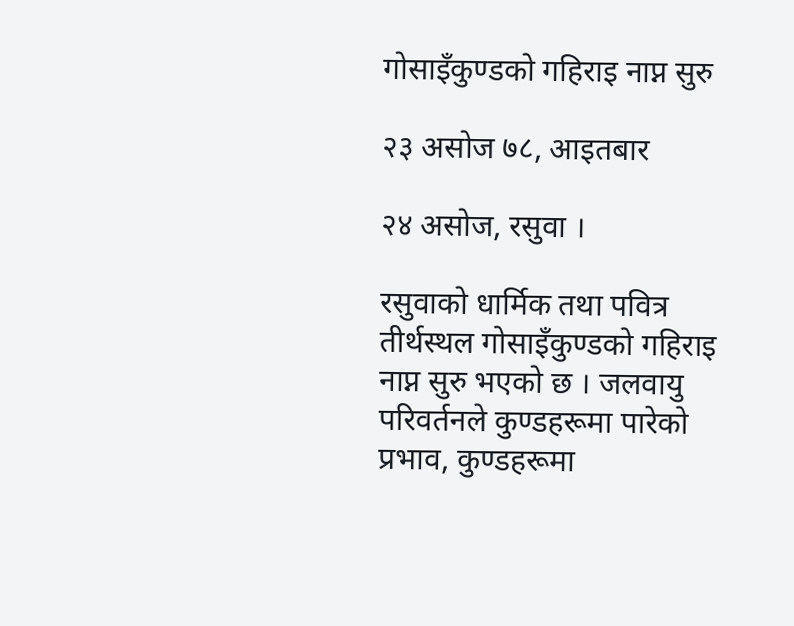गोसाइँकुण्डको गहिराइ नाप्न सुरु

२३ असोज ७८, आइतबार

२४ असोज, रसुवा ।

रसुवाको धार्मिक तथा पवित्र तीर्थस्थल गोसाइँकुण्डको गहिराइ नाप्न सुरु भएको छ । जलवायु परिवर्तनले कुण्डहरूमा पारेको प्रभाव, कुण्डहरूमा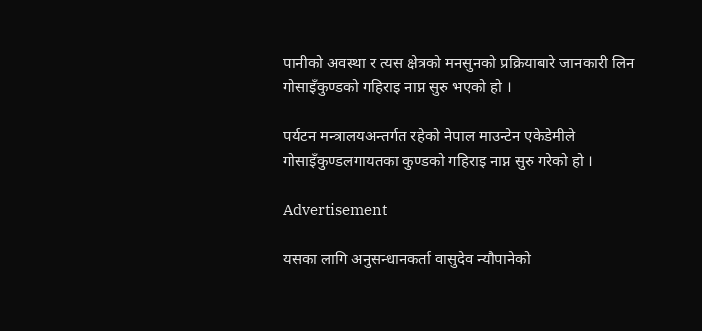पानीको अवस्था र त्यस क्षेत्रको मनसुनको प्रक्रियाबारे जानकारी लिन गोसाइँकुण्डको गहिराइ नाप्न सुरु भएको हो ।

पर्यटन मन्त्रालयअन्तर्गत रहेको नेपाल माउन्टेन एकेडेमीले गोसाइँकुण्डलगायतका कुण्डको गहिराइ नाप्न सुरु गरेको हो ।

Advertisement

यसका लागि अनुसन्धानकर्ता वासुदेव न्यौपानेको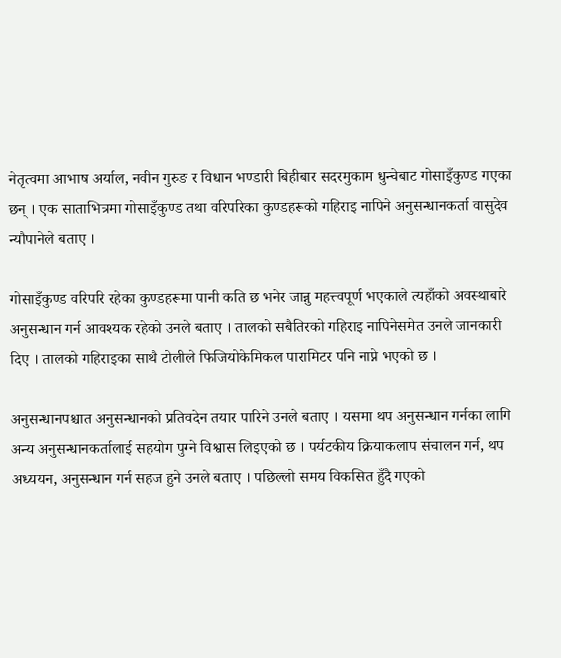नेतृत्वमा आभाष अर्याल, नवीन गुरुङ र विधान भण्डारी बिहीबार सदरमुकाम धुन्चेबाट गोसाइँकुण्ड गएका छन् । एक साताभित्रमा गोसाइँकुण्ड तथा वरिपरिका कुण्डहरूको गहिराइ नापिने अनुसन्धानकर्ता वासुदेव न्यौपानेले बताए ।

गोसाइँकुण्ड वरिपरि रहेका कुण्डहरूमा पानी कति छ भनेर जान्नु महत्त्वपूर्ण भएकाले त्यहाँको अवस्थाबारे अनुसन्धान गर्न आवश्यक रहेको उनले बताए । तालको सबैतिरको गहिराइ नापिनेसमेत उनले जानकारी दिए । तालको गहिराइका साथै टोलीले फिजियोकेमिकल पारामिटर पनि नाप्ने भएको छ ।

अनुसन्धानपश्चात अनुसन्धानको प्रतिवदेन तयार पारिने उनले बताए । यसमा थप अनुसन्धान गर्नका लागि अन्य अनुसन्धानकर्तालाई सहयोग पुग्ने विश्वास लिइएको छ । पर्यटकीय क्रियाकलाप संचालन गर्न, थप अध्ययन, अनुसन्धान गर्न सहज हुने उनले बताए । पछिल्लो समय विकसित हुँदै गएको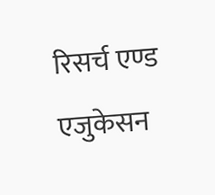रिसर्च एण्ड एजुकेसन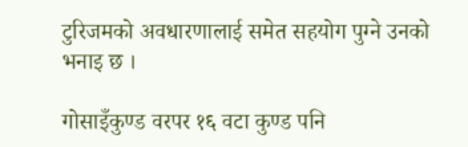टुरिजमको अवधारणालाई समेत सहयोग पुग्ने उनको भनाइ छ ।

गोसाइँकुण्ड वरपर १६ वटा कुण्ड पनि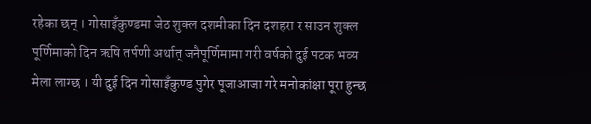रहेका छन् । गोसाइँकुण्डमा जेठ शुक्ल दशमीका दिन दशहरा र साउन शुक्ल पूर्णिमाको दिन ऋषि तर्पणी अर्थात् जनैपूर्णिमामा गरी वर्षको दुई पटक भव्य मेला लाग्छ । यी दुई दिन गोसाइँकुण्ड पुगेर पूजाआजा गरे मनोकांक्षा पूरा हुन्छ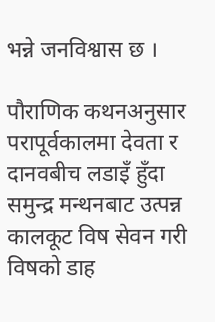भन्ने जनविश्वास छ ।

पौराणिक कथनअनुसार परापूर्वकालमा देवता र दानवबीच लडाइँ हुँदा समुन्द्र मन्थनबाट उत्पन्न कालकूट विष सेवन गरी विषको डाह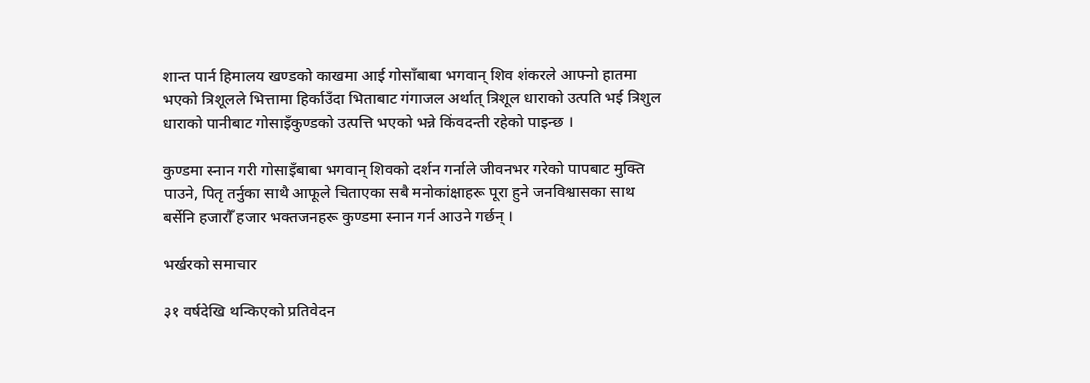शान्त पार्न हिमालय खण्डको काखमा आई गोसाँबाबा भगवान् शिव शंकरले आफ्नो हातमा भएको त्रिशूलले भित्तामा हिर्काउँदा भिताबाट गंगाजल अर्थात् त्रिशूल धाराको उत्पति भई त्रिशुल धाराको पानीबाट गोसाइँकुण्डको उत्पत्ति भएको भन्ने किंवदन्ती रहेको पाइन्छ ।

कुण्डमा स्नान गरी गोसाइँबाबा भगवान् शिवको दर्शन गर्नाले जीवनभर गरेको पापबाट मुक्ति पाउने, पितृ तर्नुका साथै आफूले चिताएका सबै मनोकांक्षाहरू पूरा हुने जनविश्वासका साथ बर्सेनि हजारौँ हजार भक्तजनहरू कुण्डमा स्नान गर्न आउने गर्छन् ।

भर्खरको समाचार

३१ वर्षदेखि थन्किएको प्रतिवेदन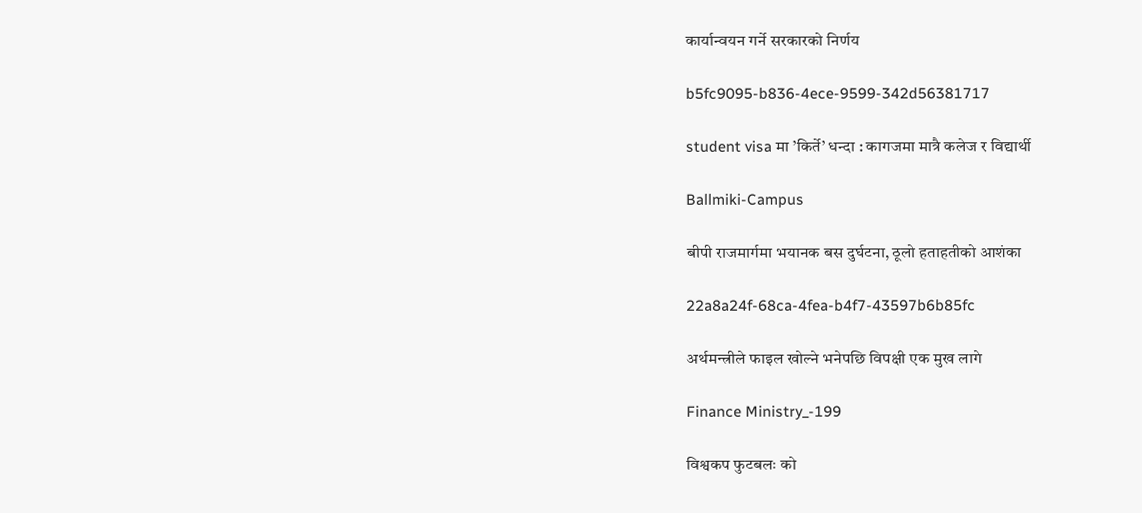कार्यान्वयन गर्ने सरकारको निर्णय

b5fc9095-b836-4ece-9599-342d56381717

student visa मा ’किर्ते’ धन्दा : कागजमा मात्रै कलेज र विद्यार्थी

Ballmiki-Campus

बीपी राजमार्गमा भयानक बस दुर्घटना, ठूलो हताहतीको आशंका

22a8a24f-68ca-4fea-b4f7-43597b6b85fc

अर्थमन्त्रीले फाइल खोल्ने भनेपछि विपक्षी एक मुख लागे

Finance Ministry_-199

विश्वकप फुटबलः को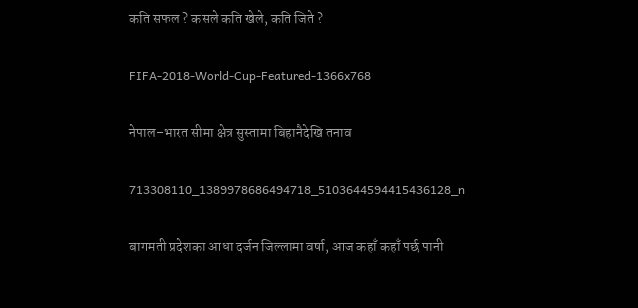कति सफल ? कसले कति खेले, कति जिते ?

FIFA-2018-World-Cup-Featured-1366x768

नेपाल–भारत सीमा क्षेत्र सुस्तामा बिहानैदेखि तनाव

713308110_1389978686494718_5103644594415436128_n

बागमती प्रदेशका आधा दर्जन जिल्लामा वर्षा, आज कहाँ कहाँ पर्छ पानी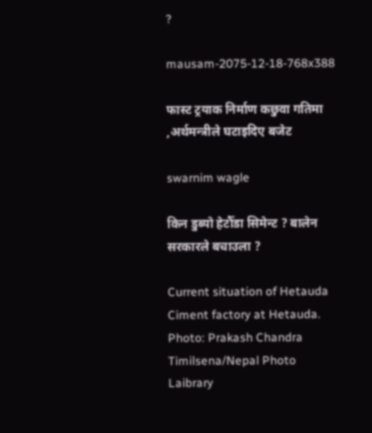?

mausam-2075-12-18-768x388

फास्ट ट्रयाक निर्माण कछुवा गतिमा ,अर्थमन्त्रीले घटाइदिए बजेट

swarnim wagle

किन डुब्यो हेटौँडा सिमेन्ट ? बालेन सरकारले बचाउला ?

Current situation of Hetauda Ciment factory at Hetauda. Photo: Prakash Chandra Timilsena/Nepal Photo Laibrary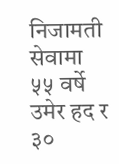निजामती सेवामा ५५ वर्षे उमेर हद र ३०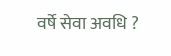वर्षे सेवा अवधि ?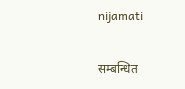nijamati

सम्बन्धित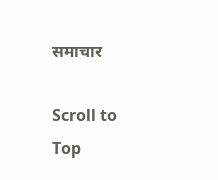समाचार

Scroll to Top